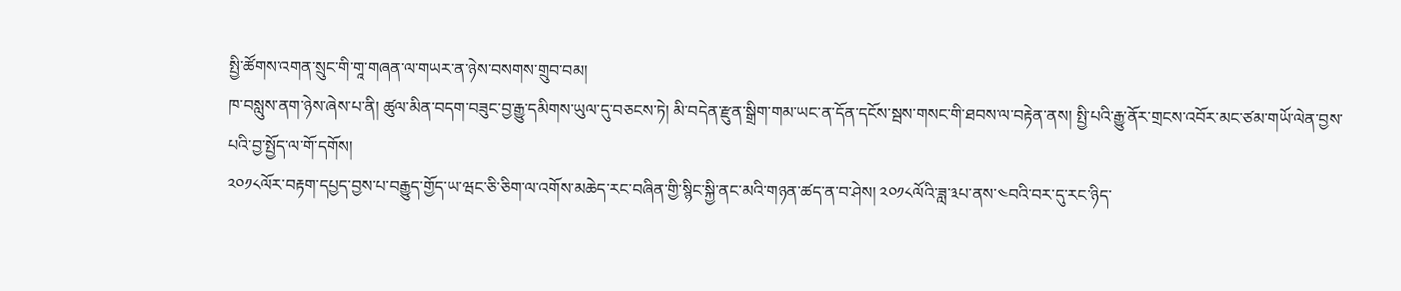སྤྱི་ཚོགས་འགན་སྲུང་གི་གཱ་གཞན་ལ་གཡར་ན་ཉེས་བསགས་གྲུབ་བམ།
ཁ་བསླུས་ནག་ཉེས་ཞེས་པ་ནི། ཚུལ་མིན་བདག་བཟུང་བྱ་རྒྱུ་དམིགས་ཡུལ་དུ་བཅངས་ཏེ། མི་བདེན་རྫུན་སྒྲིག་གམ་ཡང་ན་དོན་དངོས་སྦས་གསང་གི་ཐབས་ལ་བརྟེན་ནས། སྤྱི་པའི་རྒྱུ་ནོར་གྲངས་འབོར་མང་ཙམ་གཡོ་ལེན་བྱས་པའི་བྱ་སྤྱོད་ལ་གོ་དགོས།
༢༠༡༨ལོར་བརྟག་དཔྱད་བྱས་པ་བརྒྱུད་གྱོད་ཡ་ཝང་ཅི་ཅིག་ལ་འགོས་མཆེད་རང་བཞིན་གྱི་སྙིང་སྐྱི་ནང་མའི་གཉན་ཚད་ན་བ་ཤེས། ༢༠༡༨ལོའི་ཟླ་༣པ་ནས་༤བའི་བར་དུ་རང་ཉིད་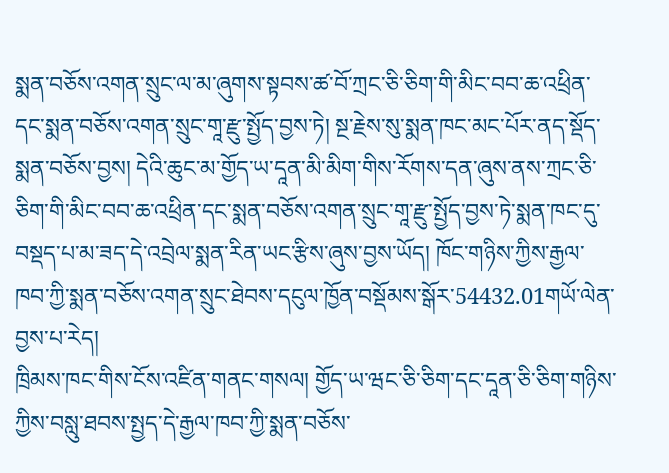སྨན་བཅོས་འགན་སྲུང་ལ་མ་ཞུགས་སྟབས་ཚ་བོ་ཀྲང་ཅི་ཅིག་གི་མིང་བབ་ཆ་འཕྲིན་དང་སྨན་བཅོས་འགན་སྲུང་གཱ་རྫུ་སྤྱོད་བྱས་ཏེ། སྔ་རྗེས་སུ་སྨན་ཁང་མང་པོར་ནད་སྡོད་སྨན་བཅོས་བྱས། དེའི་ཆུང་མ་གྱོད་ཡ་དཱན་མི་མིག་གིས་རོགས་དན་ཞུས་ནས་ཀྲང་ཅི་ཅིག་གི་མིང་བབ་ཆ་འཕྲིན་དང་སྨན་བཅོས་འགན་སྲུང་གཱ་རྫུ་སྤྱོད་བྱས་ཏེ་སྨན་ཁང་དུ་བསྡད་པ་མ་ཟད་དེ་འབྲེལ་སྨན་རིན་ཡང་རྩིས་ཞུས་བྱས་ཡོད། ཁོང་གཉིས་ཀྱིས་རྒྱལ་ཁབ་ཀྱི་སྨན་བཅོས་འགན་སྲུང་ཐེབས་དངུལ་ཁྱོན་བསྡོམས་སྒོར་54432.01གཡོ་ལེན་བྱས་པ་རེད།
ཁྲིམས་ཁང་གིས་ངོས་འཛིན་གནང་གསལ། གྱོད་ཡ་ཝང་ཅི་ཅིག་དང་དཱན་ཅི་ཅིག་གཉིས་ཀྱིས་བསླུ་ཐབས་སྤྱད་དེ་རྒྱལ་ཁབ་ཀྱི་སྨན་བཅོས་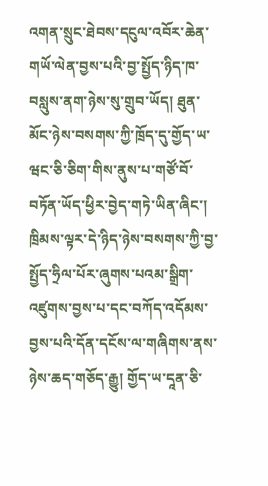འགན་སྲུང་ཐེབས་དངུལ་འབོར་ཆེན་གཡོ་ལེན་བྱས་པའི་བྱ་སྤྱོད་ཉིད་ཁ་བསླུས་ནག་ཉེས་སུ་གྲུབ་ཡོད། ཐུན་མོང་ཉེས་བསགས་ཀྱི་ཁྲོད་དུ་གྱོད་ཡ་ཝང་ཅི་ཅིག་གིས་ནུས་པ་གཙོ་བོ་བཏོན་ཡོད་ཕྱིར་བྱེད་གཏེ་ཡིན་ཞིང་། ཁྲིམས་ལྟར་དེ་ཉིད་ཉེས་བསགས་ཀྱི་བྱ་སྤྱོད་ཧྲིལ་པོར་ཞུགས་པའམ་སྒྲིག་འཛུགས་བྱས་པ་དང་བཀོད་འདོམས་བྱས་པའི་དོན་དངོས་ལ་གཞིགས་ནས་ཉེས་ཆད་གཅོད་རྒྱུ། གྱོད་ཡ་དཱན་ཅི་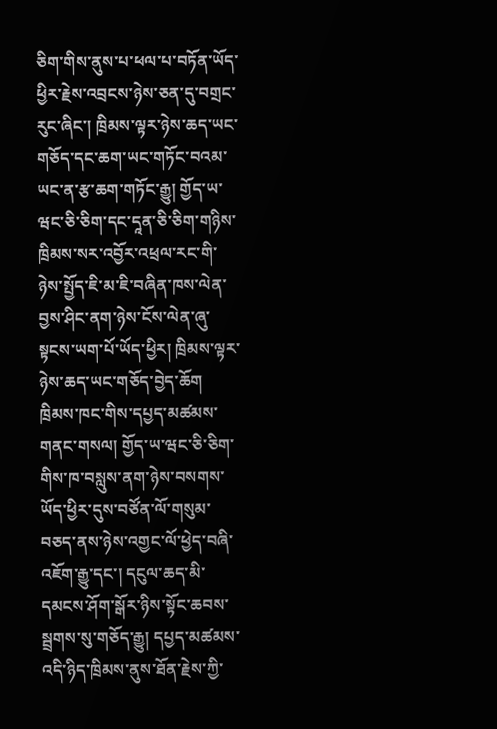ཅིག་གིས་ནུས་པ་ཕལ་པ་བཏོན་ཡོད་ཕྱིར་རྗེས་འབྲངས་ཉེས་ཅན་དུ་བགྲང་རུང་ཞིང་། ཁྲིམས་ལྟར་ཉེས་ཆད་ཡང་གཅོད་དང་ཆག་ཡང་གཏོང་བའམ་ཡང་ན་རྩ་ཆག་གཏོང་རྒྱུ། གྱོད་ཡ་ཝང་ཅི་ཅིག་དང་དཱན་ཅི་ཅིག་གཉིས་ཁྲིམས་སར་འབྱོར་འཕྲལ་རང་གི་ཉེས་སྤྱོད་ཇི་མ་ཇི་བཞིན་ཁས་ལེན་བྱས་ཤིང་ནག་ཉེས་ངོས་ལེན་ཞུ་སྟངས་ཡག་པོ་ཡོད་ཕྱིར། ཁྲིམས་ལྟར་ཉེས་ཆད་ཡང་གཅོད་བྱེད་ཆོག
ཁྲིམས་ཁང་གིས་དཔྱད་མཚམས་གནང་གསལ། གྱོད་ཡ་ཝང་ཅི་ཅིག་གིས་ཁ་བསླུས་ནག་ཉེས་བསགས་ཡོད་ཕྱིར་དུས་བཙོན་ལོ་གསུམ་བཅད་ནས་ཉེས་འགྱང་ལོ་ཕྱེད་བཞི་འཇོག་རྒྱུ་དང་། དངུལ་ཆད་མི་དམངས་ཤོག་སྒོར་ཉིས་སྟོང་ཆབས་སྦྲགས་སུ་གཅོད་རྒྱུ། དཔྱད་མཚམས་འདི་ཉིད་ཁྲིམས་ནུས་ཐོན་རྗེས་ཀྱི་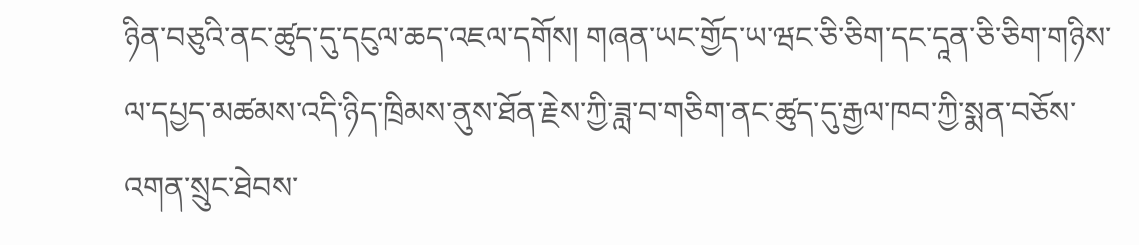ཉིན་བཅུའི་ནང་ཚུད་དུ་དངུལ་ཆད་འཇལ་དགོས། གཞན་ཡང་གྱོད་ཡ་ཝང་ཅི་ཅིག་དང་དཱན་ཅི་ཅིག་གཉིས་ལ་དཔྱད་མཚམས་འདི་ཉིད་ཁྲིམས་ནུས་ཐོན་རྗེས་ཀྱི་ཟླ་བ་གཅིག་ནང་ཚུད་དུ་རྒྱལ་ཁབ་ཀྱི་སྨན་བཅོས་འགན་སྲུང་ཐེབས་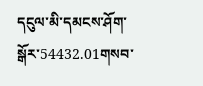དངུལ་མི་དམངས་ཤོག་སྒོར་54432.01གསབ་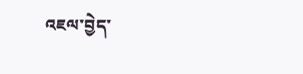འཇལ་བྱེད་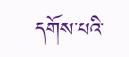དགོས་པའི་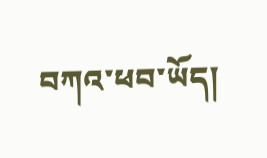བཀའ་ཕབ་ཡོད།